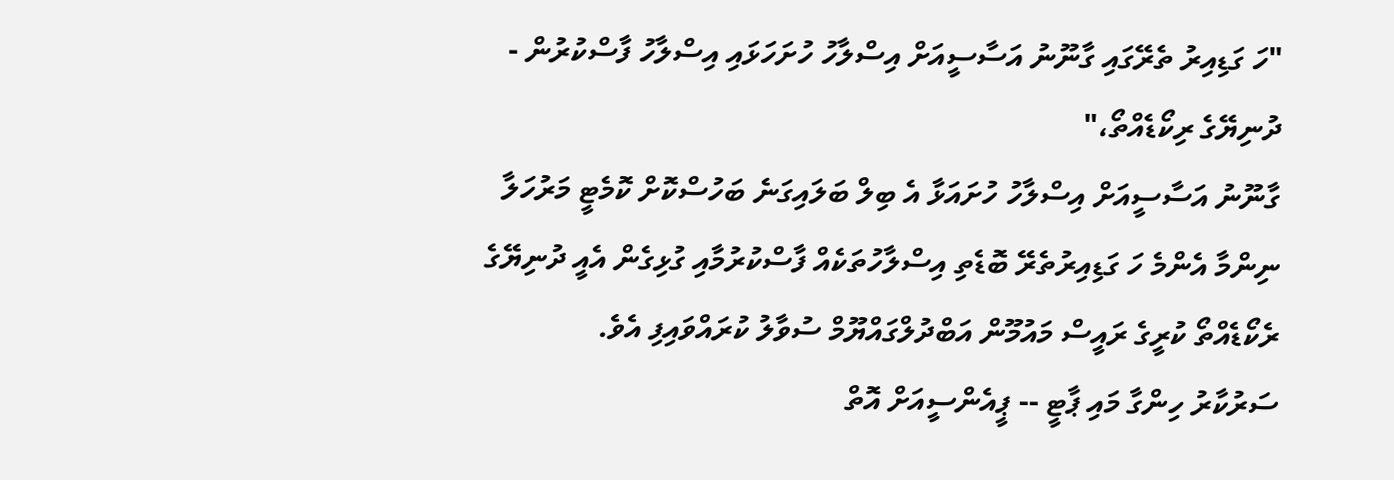"ހަ ގަޑިއިރު ތެރޭގައި ގާނޫނު އަސާސީއަށް އިސްލާހު ހުށަހަޅައި އިސްލާހު ފާސްކުރުން - ދުނިޔޭގެ ރިކޯޑެއްތޯ،"
ގާނޫނު އަސާސީއަށް އިސްލާހު ހުށައަޅާ އެ ބިލް ބަލައިގަނެ ބަހުސްކޮށް ކޮމެޓީ މަރުހަލާ ނިންމާ އެންމެ ހަ ގަޑިއިރުތެރޭ ބޮޑެތި އިސްލާހުތަކެއް ފާސްކުރުމާއި ގުޅިގެން އެއީ ދުނިޔޭގެ ރެކޯޑެއްތޯ ކުރީގެ ރައީސް މައުމޫން އަބްދުލްގައްޔޫމް ސުވާލު ކުރައްވައިފި އެވެ.
ސަރުކާރު ހިންގާ މައި ޕާޓީ -- ޕީއެންސީއަށް އޮތް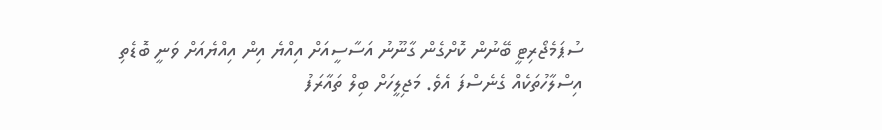ސުޕަމެޖޯރިޓީ ބޭނުން ކޮށްގެން ގާނޫނު އަސާސީއަށް އިއްޔެ އިން އިއްޔެއަށް ވަނީ ބޮޑެތި އިސްލާހުތަކެއް ގެނެސްފަ އެވެ. މަޖިލީހަށް ބިލް ތައާރަފު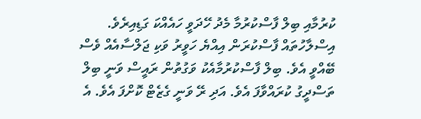ކުރުމާއި ބިލް ފާސްކުރުމާ މެދު ހޭދަވީ ހައެއްކަ ގަޑިއިރެވެ.
އިސްލާހުތައް ފާސްކުރަން އިއްޔެ ހަވީރު ވަކި ޖަލްސާއެއް ވެސް ބޭއްވީ އެވެ. ބިލް ފާސްކުރުމާއެކު ވަގުތުން ރައީސް ވަނީ ބިލް ތަސްދީގު ކުރައްވާފަ އެވެ. އަދި ރޭ ވަނީ ގެޒެޓް ކޮށްފަ އެވެ. އެ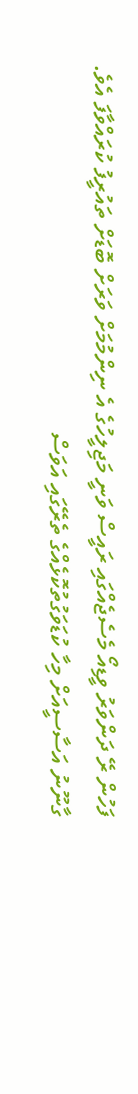ފަހުން ރޭ ދަންވަރު ވީޑިއޯ މެސެޖެއްގައި ރައީސް ވަނީ މަޖިލީހުގެ އެ ނިންމުމަށް ވަރަށް ބޮޑަށް ތައުރީފު ކުރައްވާފަ އެވެ.
ގާނޫނު އަސާސީއަށް މިހާ ކުޑަވަގުތުކޮޅެއްގެ ތެރޭގައި އަވަސް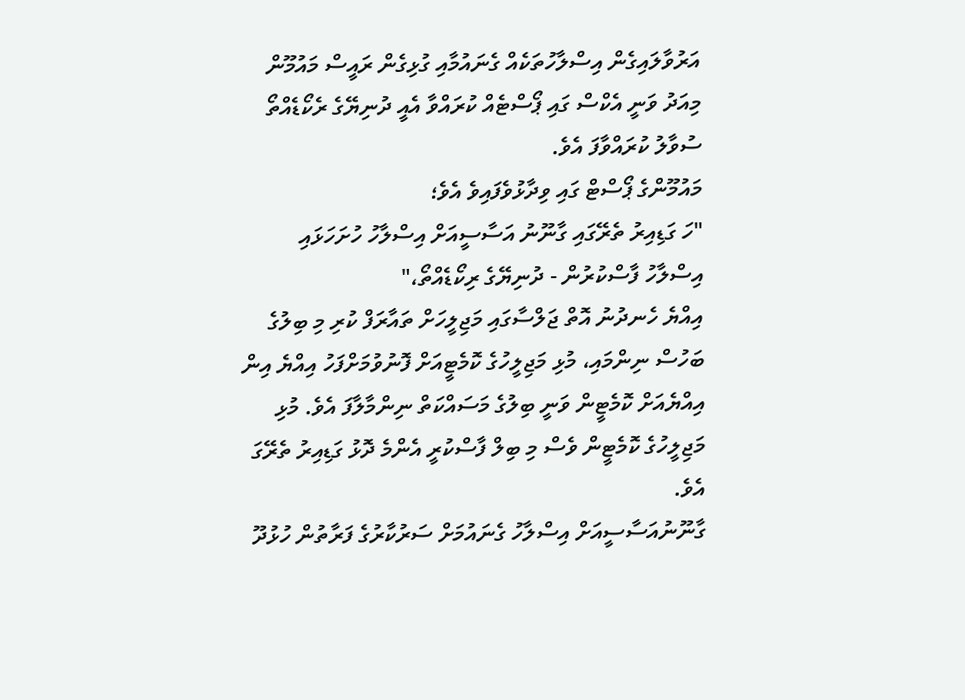އަރުވާލައިގެން އިސްލާހުތަކެއް ގެނައުމާއި ގުޅިގެން ރައީސް މައުމޫން މިއަދު ވަނީ އެކްސް ގައި ޕޯސްޓެއް ކުރައްވާ އެއީ ދުނިޔޭގެ ރެކޯޑެއްތޯ ސުވާލު ކުރައްވާފަ އެވެ.
މައުމޫންގެ ޕޯސްޓް ގައި ވިދާޅުވެފައިވެ އެވެ؛
"ހަ ގަޑިއިރު ތެރޭގައި ގާނޫނު އަސާސީއަށް އިސްލާހު ހުށަހަޅައި އިސްލާހު ފާސްކުރުން - ދުނިޔޭގެ ރިކޯޑެއްތޯ،"
އިއްޔެ ހެނދުނު އޮތް ޖަލްސާގައި މަޖިލީހަށް ތައާރަފް ކުރި މި ބިލުގެ ބަހުސް ނިންމައި، މުޅި މަޖިލީހުގެ ކޮމެޓީއަށް ފޮނުވުމަށްފަހު އިއްޔެ އިން އިއްޔެއަށް ކޮމެޓީން ވަނީ ބިލުގެ މަސައްކަތް ނިންމާލާފަ އެވެ. މުޅި މަޖިލީހުގެ ކޮމެޓީން ވެސް މި ބިލް ފާސްކުރީ އެންމެ ދޮޅު ގަޑިއިރު ތެރޭގަ އެވެ.
ގާނޫނުއަސާސީއަށް އިސްލާހު ގެނައުމަށް ސަރުކާރުގެ ފަރާތުން ހުޅުދޫ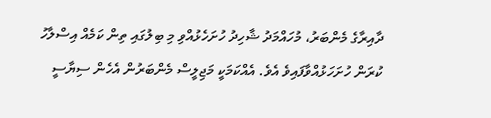ދާއިރާގެ މެންބަރު، މުހައްމަދު ޝާހިދު ހުށަހެޅުއްވި މި ބިލުގައި ތިން ކަމެއް އިސްލާހު ކުރަން ހުށަހަޅުއްވާފައިވެ އެވެ. އެއްކަމަކީ މަޖިލީސް މެންބަރުން އެހެން ސިޔާސީ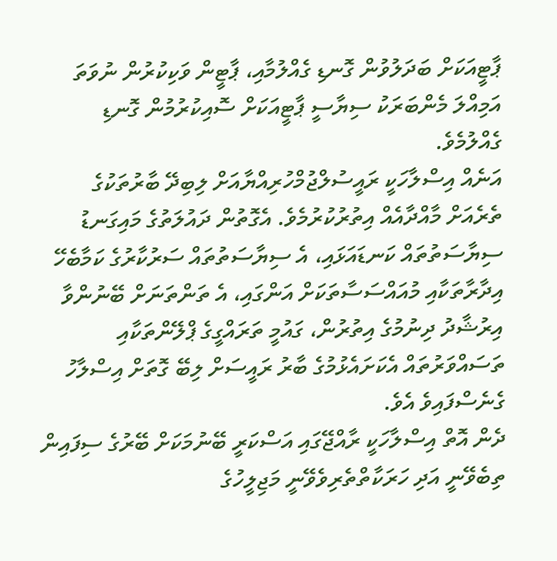ޕާޓީއަކަށް ބަދަލުވުން ގޮނޑި ގެއްލުމާއި، ޕާޓީން ވަކިކުރުން ނުވަތަ އަމިއްލަ މެންބަރަކު ސިޔާސީ ޕާޓީއަކަށް ސޮއިކުރުމުން ގޮނޑި ގެއްލުމެވެ.
އަނެއް އިސްލާހަކީ ރައީސުލްޖުމްހުރިއްޔާއަށް ލިބިދޭ ބާރުތަކުގެ ތެރެއަށް މާއްދާއެއް އިތުރުކުރުމެވެ. އެގޮތުން ދައުލަތުގެ މައިގަނޑު ސިޔާސަތުތައް ކަނޑައަޅައި، އެ ސިޔާސަތުތައް ސަރުކާރުގެ ކަމާބެހޭ އިދާރާތަކާއި މުއައްސަސާތަކަށް އަންގައި، އެ ތަންތަނަށް ބޭނުންވާ އިރުޝާދު ދިނުމުގެ އިތުރުން، ގައުމީ ތަރައްގީގެ ޕްލޭންތަކާއި ތަސައްވަރުތައް އެކަށައެޅުމުގެ ބާރު ރައީސަށް ލިބޭ ގޮތަށް އިސްލާހު ގެނެސްފައިވެ އެވެ.
ދެން އޮތް އިސްލާހަކީ ރާއްޖޭގައި އަސްކަރީ ބޭނުމަކަށް ބޭރުގެ ސިފައިން ތިބެވޭނީ އަދި ހަރަކާތްތެރިވެވޭނީ މަޖިލީހުގެ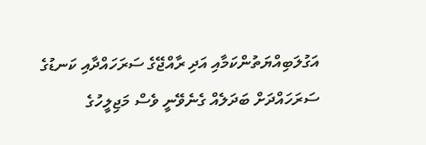އަގުލަބިއްޔަތުންކަމާއި އަދި ރާއްޖޭގެ ސަރަހައްދާއި ކަނޑުގެ ސަރަހައްދަށް ބަދަލެއް ގެނެވޭނީ ވެސް މަޖިލީހުގެ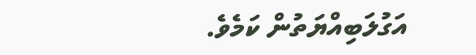އަގުލަބިއްޔަތުން ކަމެވެ.